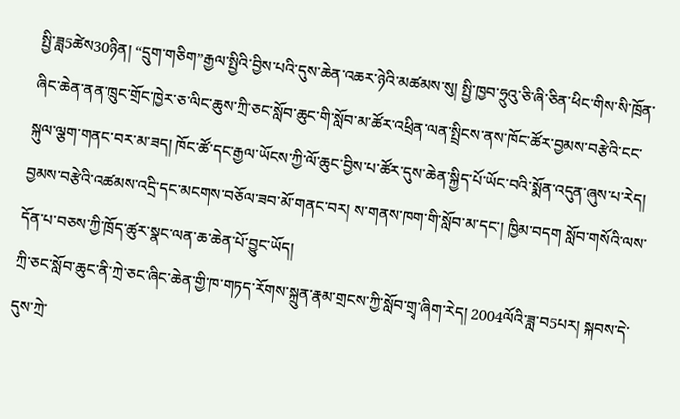སྤྱི་ཟླ5ཚེས30ཉིན། “དྲུག་གཅིག”རྒྱལ་སྤྱིའི་བྱིས་པའི་དུས་ཆེན་འཆར་ཉེའི་མཚམས་སུ། སྤྱི་ཁྱབ་ཧྲུའུ་ཅི་ཞི་ཅིན་ཕིང་གིས་སི་ཁྲོན་ཞིང་ཆེན་ནན་ཁྲུང་གྲོང་ཁྱེར་ཅ་ལིང་ཆུས་ཀྲི་ཅང་སློབ་ཆུང་གི་སློབ་མ་ཚོར་འཕྲིན་ལན་སྤྲིངས་ནས་ཁོང་ཚོར་བྱམས་བརྩེའི་ངང་སྐུལ་ལྕག་གནང་བར་མ་ཟད། ཁོང་ཚོ་དང་རྒྱལ་ཡོངས་ཀྱི་ལོ་ཆུང་བྱིས་པ་ཚོར་དུས་ཆེན་སྐྱིད་པོ་ཡོང་བའི་སྨོན་འདུན་ཞུས་པ་རེད།
བྱམས་བརྩེའི་འཚམས་འདྲི་དང་མངགས་བཅོལ་ཟབ་མོ་གནང་བར། ས་གནས་ཁག་གི་སློབ་མ་དང་། ཁྱིམ་བདག སློབ་གསོའི་ལས་དོན་པ་བཅས་ཀྱི་ཁྲོད་ཚུར་སྣང་ལན་ཆ་ཆེན་པོ་བྱུང་ཡོད།
ཀྲི་ཅང་སློབ་ཆུང་ནི་ཀྲེ་ཅང་ཞིང་ཆེན་གྱི་ཁ་གཏད་རོགས་སྐྲུན་རྣམ་གྲངས་ཀྱི་སློབ་གྲྭ་ཞིག་རེད། 2004ལོའི་ཟླ་བ5པར། སྐབས་དེ་དུས་ཀྲེ་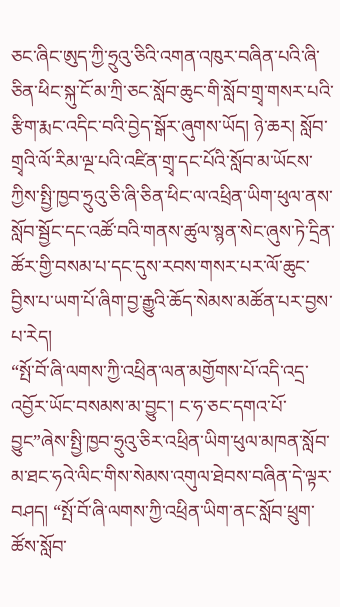ཅང་ཞིང་ཨུད་ཀྱི་ཧྲུའུ་ཅིའི་འགན་འཁུར་བཞིན་པའི་ཞི་ཅིན་ཕིང་སྐུ་ངོ་མ་ཀྲི་ཅང་སློབ་ཆུང་གི་སློབ་གྲྭ་གསར་པའི་རྩིག་རྨང་འདིང་བའི་བྱེད་སྒོར་ཞུགས་ཡོད། ཉེ་ཆར། སློབ་གྲྭའི་ལོ་རིམ་ལྔ་པའི་འཛིན་གྲྭ་དང་པོའི་སློབ་མ་ཡོངས་ཀྱིས་སྤྱི་ཁྱབ་ཧྲུའུ་ཅི་ཞི་ཅིན་ཕིང་ལ་འཕྲིན་ཡིག་ཕུལ་ནས་སློབ་སྦྱོང་དང་འཚོ་བའི་གནས་ཚུལ་སྙན་སེང་ཞུས་ཏེ་དྲིན་ཚོར་གྱི་བསམ་པ་དང་དུས་རབས་གསར་པར་ལོ་ཆུང་བྱིས་པ་ཡག་པོ་ཞིག་བྱ་རྒྱུའི་ཆོད་སེམས་མཚོན་པར་བྱས་པ་རེད།
“སྤོ་བོ་ཞི་ལགས་ཀྱི་འཕྲིན་ལན་མགྱོགས་པོ་འདི་འདྲ་འབྱོར་ཡོང་བསམས་མ་བྱུང་། ང་ཧ་ཅང་དགའ་པོ་བྱུང”ཞེས་སྤྱི་ཁྱབ་ཧྲུའུ་ཅིར་འཕྲིན་ཡིག་ཕུལ་མཁན་སློབ་མ་ཐང་ཧའེ་ལིང་གིས་སེམས་འགུལ་ཐེབས་བཞིན་དེ་ལྟར་བཤད། “སྤོ་བོ་ཞི་ལགས་ཀྱི་འཕྲིན་ཡིག་ནང་སློབ་ཕྲུག་ཚོས་སློབ་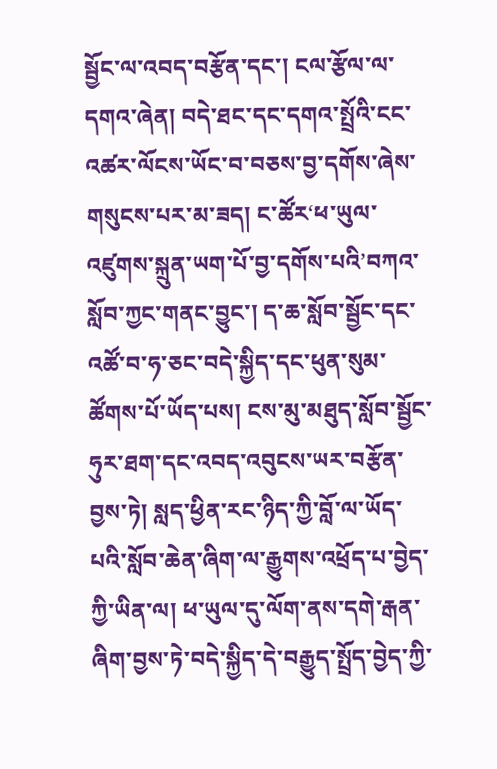སྦྱོང་ལ་འབད་བརྩོན་དང་། ངལ་རྩོལ་ལ་དགའ་ཞེན། བདེ་ཐང་དང་དགའ་སྤྲོའི་ངང་འཚར་ལོངས་ཡོང་བ་བཅས་བྱ་དགོས་ཞེས་གསུངས་པར་མ་ཟད། ང་ཚོར‘ཕ་ཡུལ་འཛུགས་སྐྲུན་ཡག་པོ་བྱ་དགོས་པའི’བཀའ་སློབ་ཀྱང་གནང་བྱུང་། ད་ཆ་སློབ་སྦྱོང་དང་འཚོ་བ་ཧ་ཅང་བདེ་སྐྱིད་དང་ཕུན་སུམ་ཚོགས་པོ་ཡོད་པས། ངས་མུ་མཐུད་སློབ་སྦྱོང་ཧུར་ཐག་དང་འབད་འབུངས་ཡར་བརྩོན་བྱས་ཏེ། སླད་ཕྱིན་རང་ཉིད་ཀྱི་བློ་ལ་ཡོད་པའི་སློབ་ཆེན་ཞིག་ལ་རྒྱུགས་འཕྲོད་པ་བྱེད་ཀྱི་ཡིན་ལ། ཕ་ཡུལ་དུ་ལོག་ནས་དགེ་རྒན་ཞིག་བྱས་ཏེ་བདེ་སྐྱིད་དེ་བརྒྱུད་སྤྲོད་བྱེད་ཀྱི་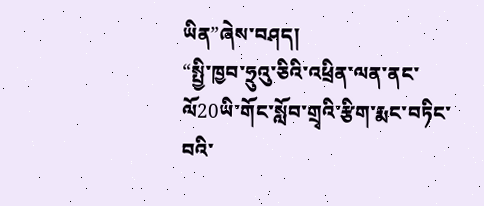ཡིན”ཞེས་བཤད།
“སྤྱི་ཁྱབ་ཧྲུའུ་ཅིའི་འཕྲིན་ལན་ནང་ལོ20ཡི་གོང་སློབ་གྲྭའི་རྩིག་རྨང་བཏིང་བའི་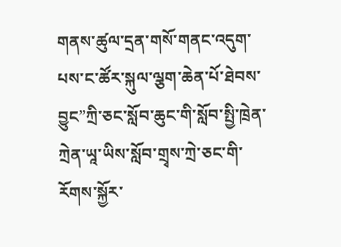གནས་ཚུལ་དྲན་གསོ་གནང་འདུག་པས་ང་ཚོར་སྐུལ་ལྕག་ཆེན་པོ་ཐེབས་བྱུང”ཀྲི་ཅང་སློབ་ཆུང་གི་སློབ་སྤྱི་ཁྲེན་ཀྲེན་ཡཱ་ཡིས་སློབ་གྲྭས་ཀྲེ་ཅང་གི་རོགས་སྐྱོར་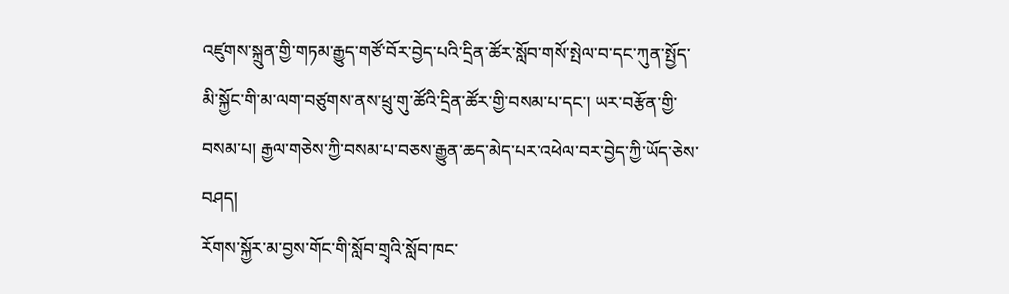འཛུགས་སྐྲུན་གྱི་གཏམ་རྒྱུད་གཙོ་བོར་བྱེད་པའི་དྲིན་ཚོར་སློབ་གསོ་སྤེལ་བ་དང་ཀུན་སྤྱོད་མི་སྐྱོང་གི་མ་ལག་བཙུགས་ནས་ཕྲུ་གུ་ཚོའི་དྲིན་ཚོར་གྱི་བསམ་པ་དང་། ཡར་བརྩོན་གྱི་བསམ་པ། རྒྱལ་གཅེས་ཀྱི་བསམ་པ་བཅས་རྒྱུན་ཆད་མེད་པར་འཕེལ་བར་བྱེད་ཀྱི་ཡོད་ཅེས་བཤད།
རོགས་སྐྱོར་མ་བྱས་གོང་གི་སློབ་གྲྭའི་སློབ་ཁང་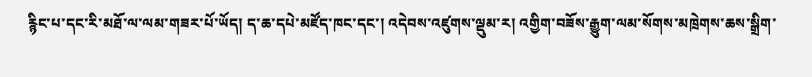རྙིང་པ་དང་རི་མཐོ་ལ་ལམ་གཟར་པོ་ཡོད། ད་ཆ་དཔེ་མཛོད་ཁང་དང་། འདེབས་འཛུགས་ལྡུམ་ར། འགྱིག་བཟོས་རྒྱུག་ལམ་སོགས་མཁྲེགས་ཆས་སྒྲིག་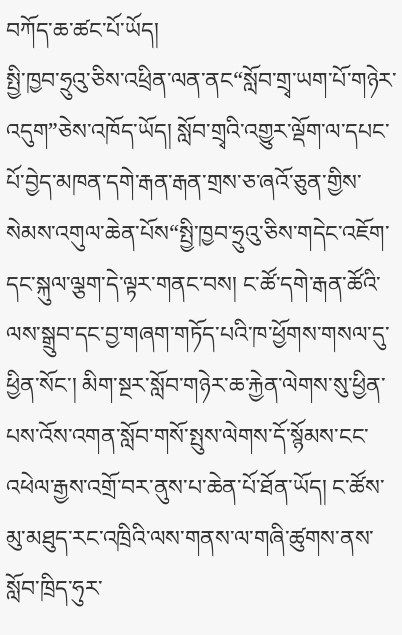བཀོད་ཆ་ཚང་པོ་ཡོད།
སྤྱི་ཁྱབ་ཧྲུའུ་ཅིས་འཕྲིན་ལན་ནང“སློབ་གྲྭ་ཡག་པོ་གཉེར་འདུག”ཅེས་འཁོད་ཡོད། སློབ་གྲྭའི་འགྱུར་ལྡོག་ལ་དཔང་པོ་བྱེད་མཁན་དགེ་རྒན་རྒན་གྲས་ཅ་ཞའོ་ཅུན་གྱིས་སེམས་འགུལ་ཆེན་པོས“སྤྱི་ཁྱབ་ཧྲུའུ་ཅིས་གདེང་འཇོག་དང་སྐུལ་ལྕག་དེ་ལྟར་གནང་བས། ང་ཚོ་དགེ་རྒན་ཚོའི་ལས་སྒྲུབ་དང་བྱ་གཞག་གཏོད་པའི་ཁ་ཕྱོགས་གསལ་དུ་ཕྱིན་སོང་། མིག་སྔར་སློབ་གཉེར་ཆ་རྐྱེན་ལེགས་སུ་ཕྱིན་པས་འོས་འགན་སློབ་གསོ་སྤུས་ལེགས་དོ་སྙོམས་ངང་འཕེལ་རྒྱས་འགྲོ་བར་ནུས་པ་ཆེན་པོ་ཐོན་ཡོད། ང་ཚོས་མུ་མཐུད་རང་འཁྲིའི་ལས་གནས་ལ་གཞི་ཚུགས་ནས་སློབ་ཁྲིད་ཧུར་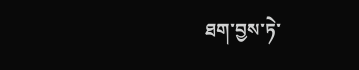ཐག་བྱས་ཏེ་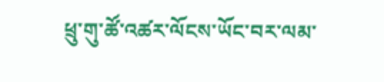ཕྲུ་གུ་ཚོ་འཚར་ལོངས་ཡོང་བར་ལམ་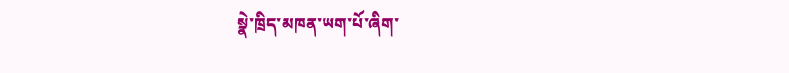སྣེ་ཁྲིད་མཁན་ཡག་པོ་ཞིག་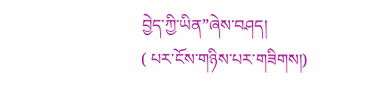བྱེད་ཀྱི་ཡིན”ཞེས་བཤད།
( པར་ངོས་གཉིས་པར་གཟིགས།)